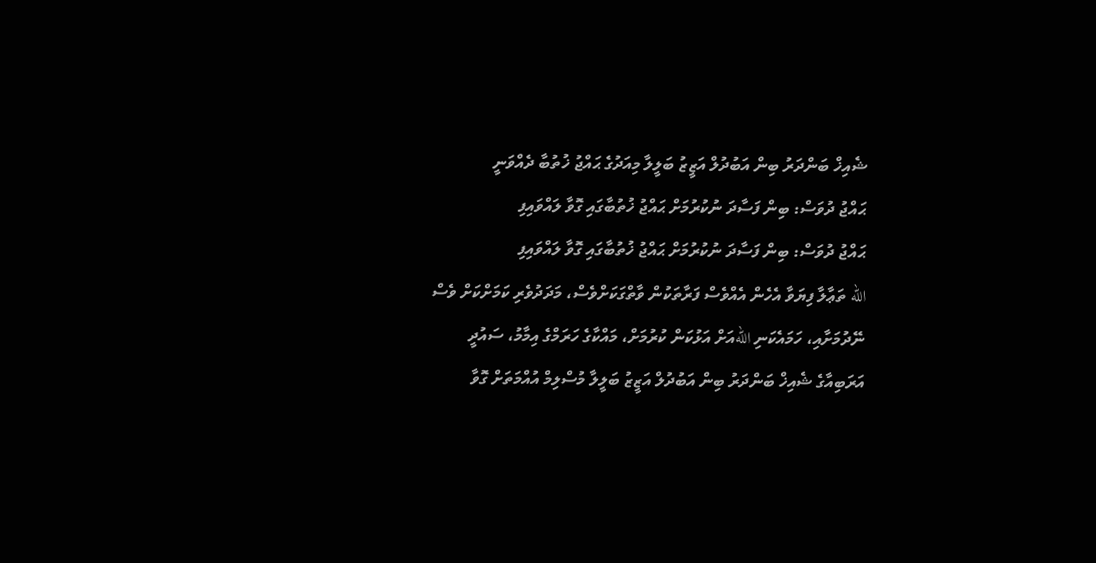ޝެއިޚް ބަންދަރު ބިން އަބުދުލް އަޒީޒު ބަލީލާ މިއަދުގެ ޙައްޖު ޚުތުބާ ދެއްވަނީ
ޙައްޖު ދުވަސް: ބިން ފަސާދަ ނުކުރުމަށް ޙައްޖު ޚުތުބާގައި ގޮވާ ލައްވައިފި
ޙައްޖު ދުވަސް: ބިން ފަސާދަ ނުކުރުމަށް ޙައްޖު ޚުތުބާގައި ގޮވާ ލައްވައިފި
الله ތަޢާލާ ފިޔަވާ އެހެން އެއްވެސް ފަރާތަކުން ވާތްގަކަށްވެސް، މަދަދުވެރި ކަމަށްކަށް ވެސް ނޭދުމަށާއި، ހަމައެކަނި اللهއަށް އަޅުކަން ކުރުމަށް، މައްކާގެ ހަރަމްގެ އިމާމު، ސައުދީ އަރަބިއާގެ ޝެއިޚް ބަންދަރު ބިން އަބުދުލް އަޒީޒު ބަލީލާ މުސްލިމް އުއްމަތަށް ގޮވާ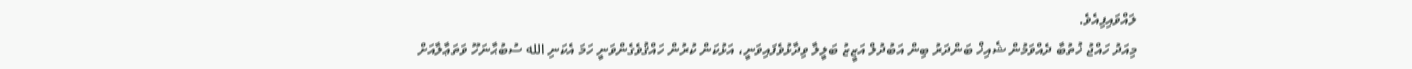ލައްވައިފިއެވެ.
މިއަދު ހައްޖު ޚުތުބާ ދެއްވަމުން ޝެއިޚް ބަންދަރު ބިން އަބުދުލް އަޒީޒު ބަލީލާ ވިދާޅުވެފައިވަނީ، އަޅުކަން ކުރުން ހައްޤުވެގެންވަނީ ހަމަ އެކަނި الله ސުބުޙާނަހޫ ވަތަޢާލާއަށް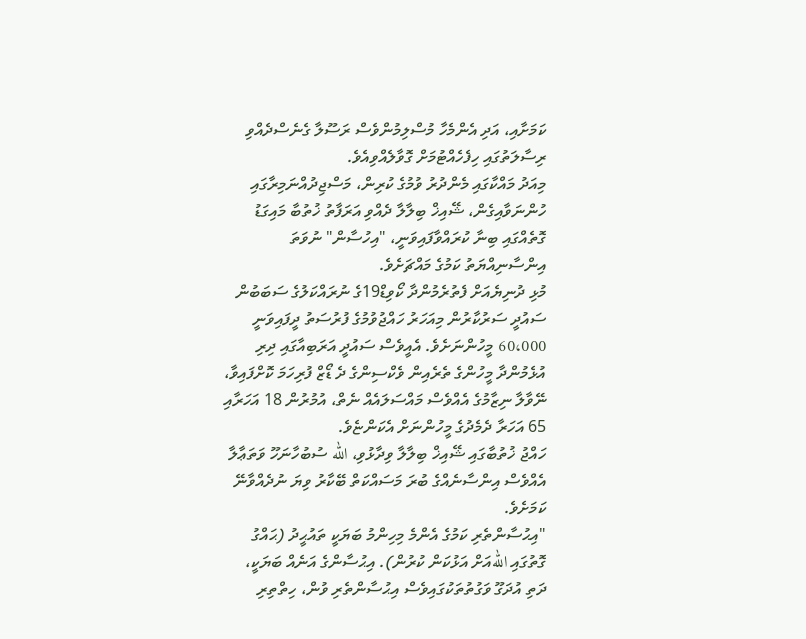ކަމަށާއި، އަދި އެންމެހާ މުސްލިމުންވެސް ރަސޫލާ ގެނެސްދެއްވި ރިސާލަތުގައި ހިފެހެއްޓުމަށް ގޮވާލެއްވިއެވެ.
މިއަދު މައްކާގައި މެންދުރު ވުމުގެ ކުރިން، މަސްޖިދުއްނަމިރާގައި ހުންނަވާއިގެން، ޝޭއިޚް ބިލާލާ ދެއްވި އަރަފާތު ޚުތުބާ މައިގަޑު ގޮތެއްގައި ބިނާ ކުރައްވާފައިވަނީ، "އިހުސާން" ނުވަތަ އިންސާނިއްޔަތު ކަމުގެ މައްޗަށެވެ.
މުޅި ދުނިޔެއަށް ފެތުރެމުންދާ ކޯވިޑް19ގެ ނުރައްކަލުގެ ސަބަބުން ސައުދީ ސަރުކާރުން މިއަހަރު ހައްޖުވުމުގެ ފުރުސަތު ދީފައިވަނީ 60،000 މީހުންނަށެވެ. އެއީވެސް ސައުދީ އަރަބިއާގައި ދިރި އުޅެމުންދާ މީހުންގެ ތެރެއިން ވެކްސިންގެ ދެ ޑޯޒް ފުރިހަމަ ކޮށްފައިވާ، ނޭވާލާ ނިޒާމުގެ އެއްވެސް މައްސަލައެއް ނެތް، އުމުރުން 18 އަހަރާއި 65 އަހަރާ ދެމެދުގެ މީހުންނަށް އެކަންޏެވެ.
ހައްޖު ޚުތުބާގައި ޝޭއިޚް ބިލާލާ ވިދާޅުވި، الله ސުބުހާނަހޫ ވަތަޢާލާ އެއްވެސް އިންސާނެއްގެ ބުރަ މަސައްކަތް ބޭކާރު ވިޔަ ނުދެއްވާނޭ ކަމަށެވެ.
"އިޙުސާންތެރި ކަމުގެ އެންމެ މިހިންމު ބަޔަކީ ތައުޙީދު (ޙައްގު ގޮތުގައި اللهއަށް އަޅުކަން ކުރުން). އިޙުސާންގެ އަނެއް ބަޔަކީ، ދަތި އުދަގޫ ވަގުތުތަކުގައިވެސް އިޙުސާންތެރި ވުން، ހިތްތިރި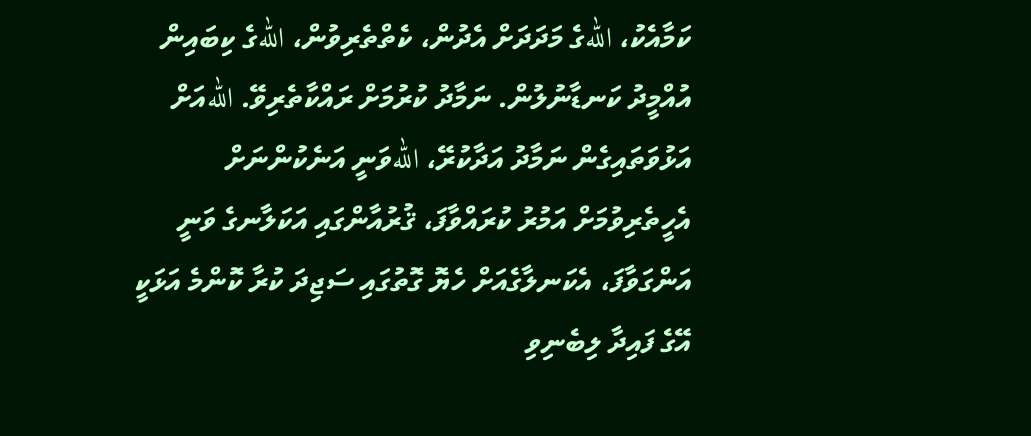ކަމާއެކު، اللهގެ މަދަދަށް އެދުން، ކެތްތެރިވުން، اللهގެ ކިބައިން އުއްމީދު ކަނޑާނުލުން. ނަމާދު ކުރުމަށް ރައްކާތެރިވޭ. اللهއަށް އަޅުވަތައިގެން ނަމާދު އަދާކުރޭ، اللهވަނީ އަނެކުންނަށް އެހީތެރިވުމަށް އަމުރު ކުރައްވާފަ، ޤުރުއާންގައި އަކަލާނގެ ވަނީ އަންގަވާފަ، އެކަނލާގެއަށް ހެޔޮ ގޮތުގައި ސަޖިދަ ކުރާ ކޮންމެ އަޅަކީ އޭގެ ފައިދާ ލިބެނިވި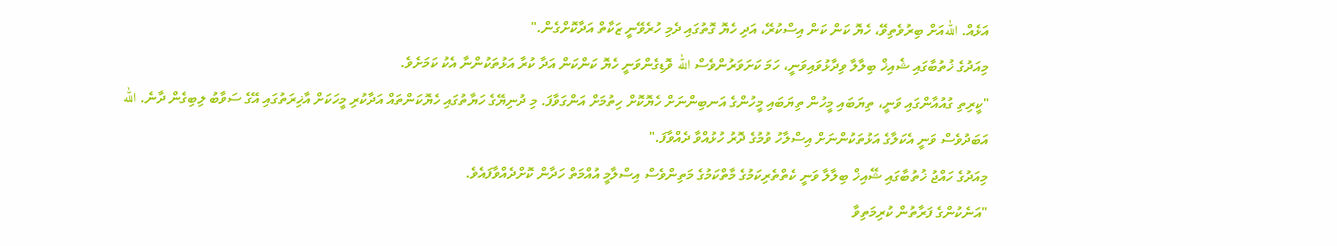އަޅެއް. اللهއަށް ބިރުވެތިވޭ، ހެޔޮ ކަން ކަން އިސްކުރޭ، އަދި ހެޔޮ ގޮތުގައި ދެމި ހުރެވޭނީ ޒަކާތް އަދާކޮށްގެން."
މިއަދުގެ ޚުތުބާގައި ޝެއިޚް ބިލާލާ ވިދާޅުވައިވަނީ، ހަމަ ކަށަވަރުންވެސް الله ވޮޑިގެންވަނީ ހެޔޮ ކަންކަން އަދާ ކުރާ އަޅުތަކުންނާ އެކު ކަމަށެވެ.
"ކީރިތި ގުއުއާންގައި ވަނީ، ތިޔަބައި މީހުން ތިޔަބައި މީހުންގެ އަނބިންނަށް ހެޔޮކޮށް ހިތުމަށް އަންގަވާފަ. މި ދުނިޔޭގެ ހަޔާތުގައި ހެޔޮކަންތައް އަދާކުރި މީހަކަށް އާޚިރަތުގައި އޭގެ ސަވާބު ލިބިގެން ދާނެ. الله އަބަދުވެސް ވަނީ އެކަލާގެ އަޅުތަކުންނަށް އިސްލާހު ވުމުގެ ދޮރު ހުޅުއްވާ ދެއްވާފަ."
މިއަދުގެ ހައްޖު ޚުތުބާގައި ޝޭއިޚް ބިލާލާ ވަނީ ކެތްތެރިކަމުގެ މާތްކަމުގެ މަތިންވެސް އިސްލާމީ އުއްމަތް ހަދާން ކޮށްދެއްވާފައެވެ.
"އަނެކުންގެ ފަރާތުން ކުރިމަތިވާ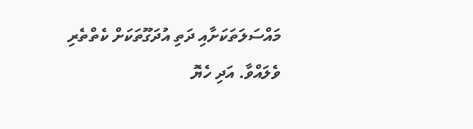މައްސަލަތަކަށާއި ދަތި އުދަގޫތަކަށް ކެތްތެރި ވެލައްވާ. އަދި ހެޔޮ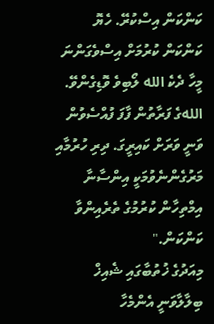ކަންކަން އިސްކުރޭ. ހެޔޮ ކަންކަން ކުރުމަށް އިސްވެގަންނަ މީހާ ދެކެ الله ލޯބިވެ ވޮޑިގެންވޭ. اللهގެ ފަރާތުން ފާފަ ފުއްސެވުން ވަނީ ވަރަށް ކައިރީގަ. ދިރި ހުރުމާއި މަރުގެންނެވުމަކީ އިންސާނާ އިމްތިހާން ކުރުމުގެ ތެރެއިންވާ ކަންކަން."
މިއަދުގެ ޚުތުބާގައި ޝެއިޚް ބިލާލާވަނީ އެންމެހާ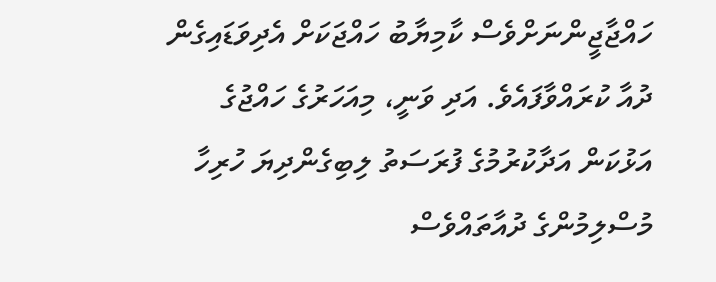ހައްޖާޖީންނަށްވެސް ކާމިޔާބު ހައްޖަކަށް އެދިވަޑައިގެން ދުއާ ކުރައްވާފައެވެ. އަދި ވަނީ، މިއަހަރުގެ ހައްޖުގެ އަޅުކަން އަދާކުރުމުގެ ފުރަސަތު ލިބިގެންދިޔަ ހުރިހާ މުސްލިމުންގެ ދުއާތައްވެސް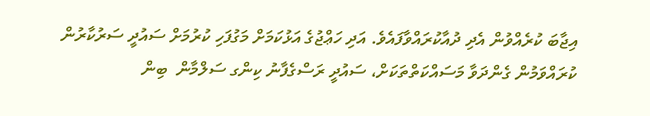އިޖާބަ ކުރެއްވުން އެދި ދުއާކުރައްވާފައެވެ. އަދި ހަޢްޖުގެ އަޅުކަމަށް މަގުފަހި ކުރުމަށް ސައުދީ ސަރުކާރުން ކުރައްވަމުން ގެންދަވާ މަސައްކަތްތަކަށް، ސައުދީ ރަސްގެފާނު ކިންގ ސަލްމާން  ބިން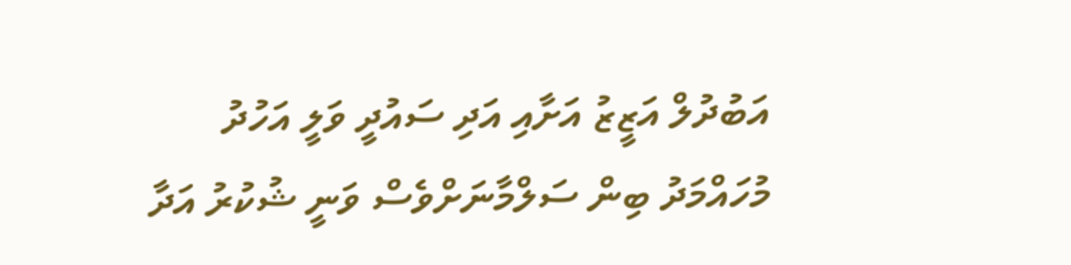އަބުދުލް އަޒީޒު އަށާއި އަދި ސައުދީ ވަލީ އަހުދު މުހައްމަދު ބިން ސަލްމާނަށްވެސް ވަނީ ޝުކުރު އަދާ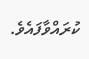ކުރައްވާފައެވެ.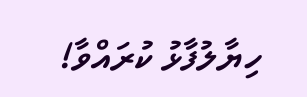ހިޔާލުފާޅު ކުރައްވާ!